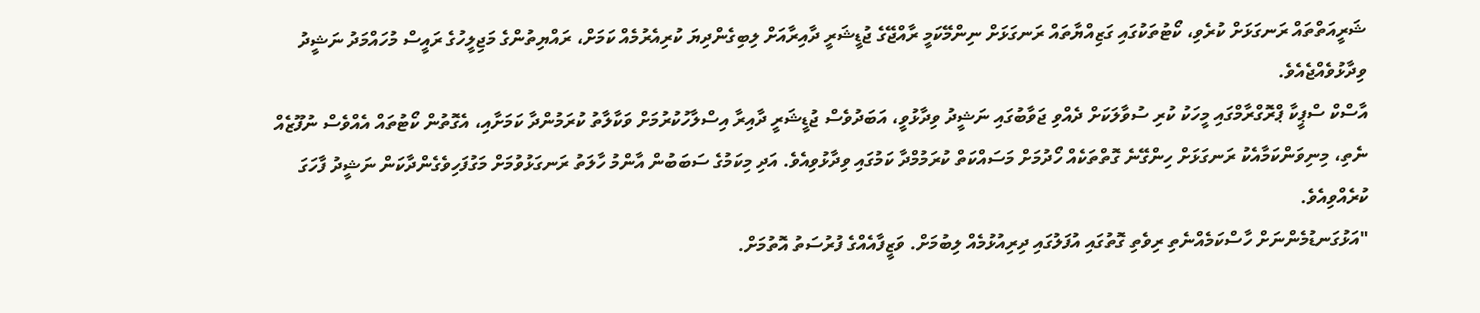ޝަރީއަތްތައް ރަނގަޅަށް ކުރެވި، ކޯޓުތަކުގައި ގަޒިއްޔާތައް ރަނގަޅަށް ނިންމޭކަމީ ރާއްޖޭގެ ޖުޑީޝަރީ ދާއިރާއަށް ލިބިގެންދިޔަ ކުރިއެރުމެއް ކަމަށް، ރައްޔިތުންގެ މަޖިލީހުގެ ރައީސް މުހައްމަދު ނަޝީދު ވިދާޅުވެއްޖެއެވެ.
އާސްކް ސްޕީކާ ޕްރޮގްރާމްގައި މީހަކު ކުރި ސުވާލަކަށް ދެއްވި ޖަވާބުގައި ނަޝީދު ވިދާޅުވީ، އަބަދުވެސް ޖުޑީޝަރީ ދާއިރާ އިސްލާހުކުރުމަށް ވަކާލާތު ކުރަމުންދާ ކަމަށާއި، އެގޮތުން ކޯޓުތައް އެއްވެސް ނުފޫޒެއް ނެތި، މިނިވަންކަމާއެކު ރަނގަޅަށް ހިންގޭނެ ގޮތްތަކެއް ހޯދުމަށް މަސައްކަތް ކުރަމުމްދާ ކަމުގައި ވިދާޅުވިއެވެ. އަދި މިކަމުގެ ސަބަބުން އާންމު ހާލަތު ރަނގަޅުވުމަށް މަގުފަހިވެގެންދާކަން ނަޝީދު ފާހަގަ ކުރެއްވިއެވެ.
"އަޅުގަނޑުމެންނަށް ހާސްކަމެއްނެތި ރިވެތި ގޮތުގައި އުފަލުގައި ދިރިއުޅުމެއް ލިބުމަށް. ވަޒީފާއެއްގެ ފުރުސަތު އޮތުމަށް.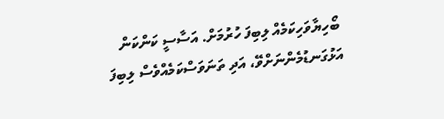ބޯހިޔާވަހިކަމެއް ލިބިފަ ހުރުމަށް. އަސާސީ ކަންކަން އަޅުގަނޑުމެންނަށްވޭ، އަދި ތަނަވަސްކަމެއްވެސް ލިބިފަ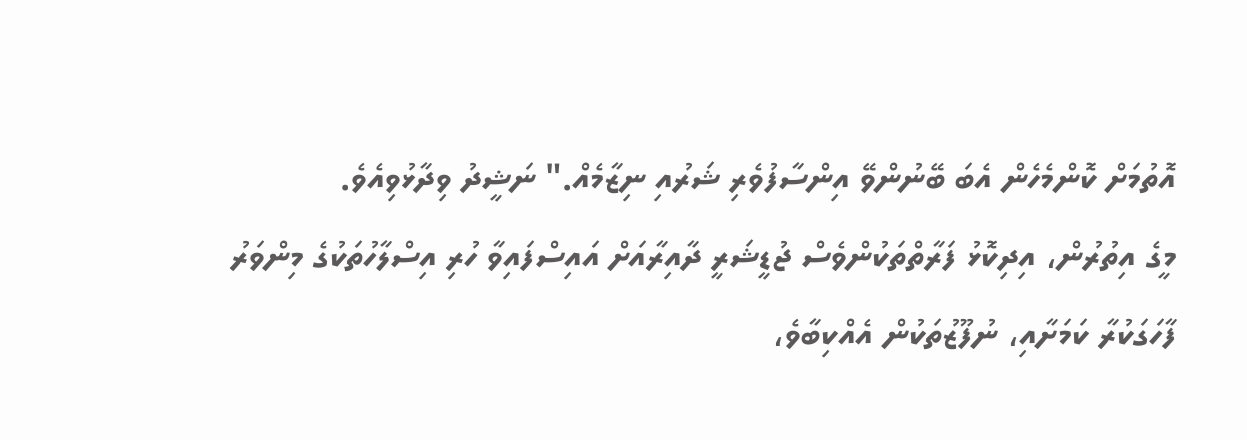އޮތުމަށް ކޮންމެހެން އެބަ ބޭނުންވޭ އިންސާފުވެރި ޝަރުއި ނިޒާމެއް." ނަޝީދު ވިދާޅުވިއެވެ.
މީގެ އިތުރުން، އިދިކޮޅު ފަރާތްތަކުންވެސް ޖުޑީޝަރީ ދާއިރާއަށް އައިސްފައިވާ ހުރި އިސްލާހުތަކުގެ މިންވަރު ފާހަގަކުރާ ކަމަށާއި، ނުފޫޒުތަކުން އެއްކިބާވެ،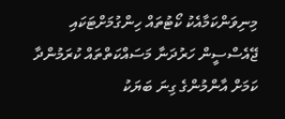މިނިވަންކަމާއެކު ކޯޓުތައް ހިންގުމަށްޓަކައި ޖޭއެސްސީން ހަރުދަނާ މަސައްކަތްތައް ކުރަމުންދާ ކަމަށް އާންމުންގެ ގިނަ ބަޔަކު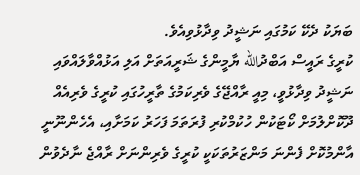ބަޔަކު ދެކޭ ކަމުގައި ނަޝީދު ވިދާޅުވިއެވެ.
ކުރީގެ ރައީސް އަބްދުالله ޔާމީންގެ ޝަރީއަތަށް އަލި އަޅުއްވާލައްވައި ނަޝީދު ވިދާޅުވީ، މިއީ ރާއްޖޭގެ ވެރިކަމުގެ ތާރީހުގައި ކުރީގެ ވެރިއެއް ދޫކޮށްލުމަށް ކޯޓަކުން ހުކުމްކުރި ފުރަތަމަ ފަހަރު ކަމަށާއި، އެހެންނޫނީ އާންމުކޮށް ފެންނަ މަންޒަރުތަކަކީ ކުރީގެ ވެރިންނަށް ރާއްޖެ ނާދެވުން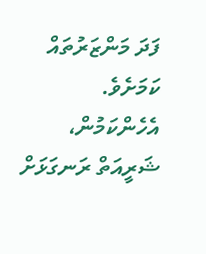ފަދަ މަންޒަރުތައް ކަމަށެވެ.
އެހެންކަމުން، ޝަރީއަތް ރަނގަޅަށް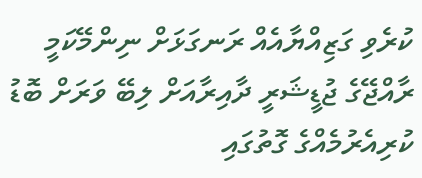ކުރެވި ގަޒިއްޔާއެއް ރަނގަޅަށް ނިންމޭކަމީ ރާއްޖޭގެ ޖުޑީޝަރީ ދާއިރާއަށް ލިބޭ ވަރަށް ބޮޑު ކުރިއެރުމެއްގެ ގޮތުގައި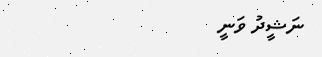ނަޝީދު ވަނީ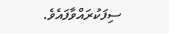ސިފަކުރައްވާފައެވެ.